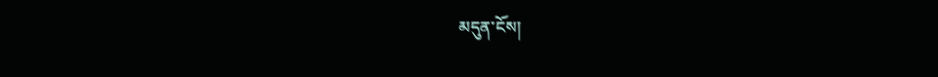མདུན་ངོས།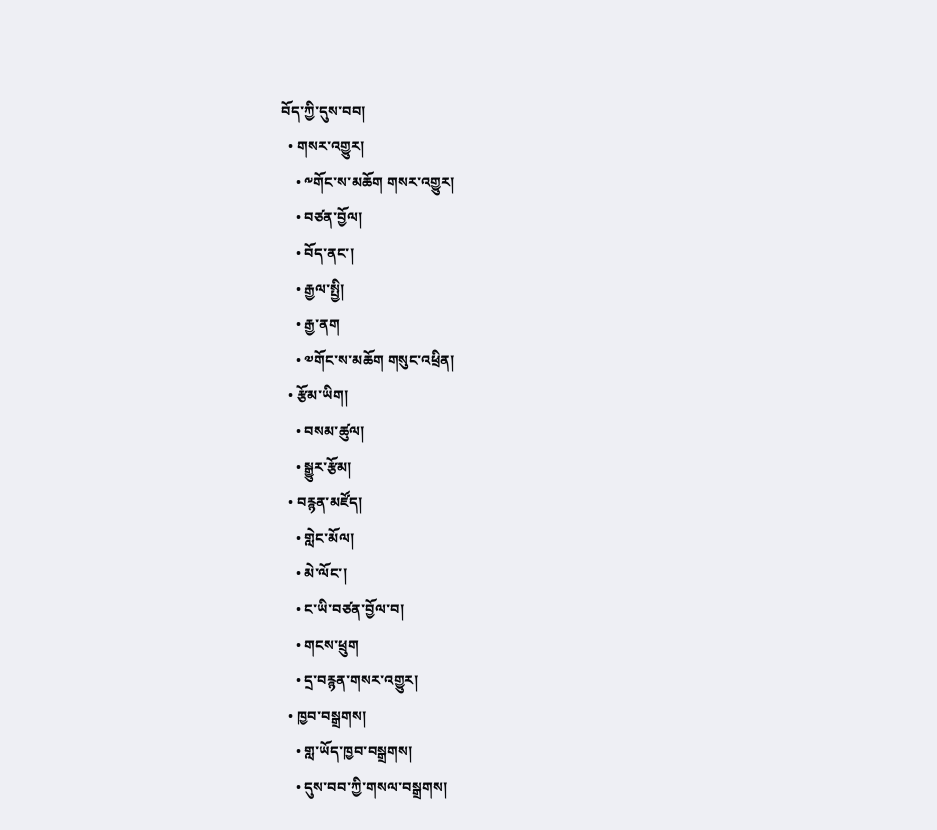བོད་ཀྱི་དུས་བབ།
  • གསར་འགྱུར།
    • ༸གོང་ས་མཆོག གསར་འགྱུར།
    • བཙན་བྱོལ།
    • བོད་ནང་།
    • རྒྱལ་སྤྱི།
    • རྒྱ་ནག
    • ༧གོང་ས་མཆོག གསུང་འཕྲིན།
  • རྩོམ་ཡིག།
    • བསམ་ཚུལ།
    • སྒྱུར་རྩོམ།
  • བརྙན་མཛོད།
    • གླེང་མོལ།
    • མེ་ལོང་།
    • ང་ཡི་བཙན་བྱོལ་བ།
    • གངས་ཕྲུག
    • དྲ་བརྙན་གསར་འགྱུར།
  • ཁྱབ་བསྒྲགས།
    • གླ་ཡོད་ཁྱབ་བསྒྲགས།
    • དུས་བབ་ཀྱི་གསལ་བསྒྲགས།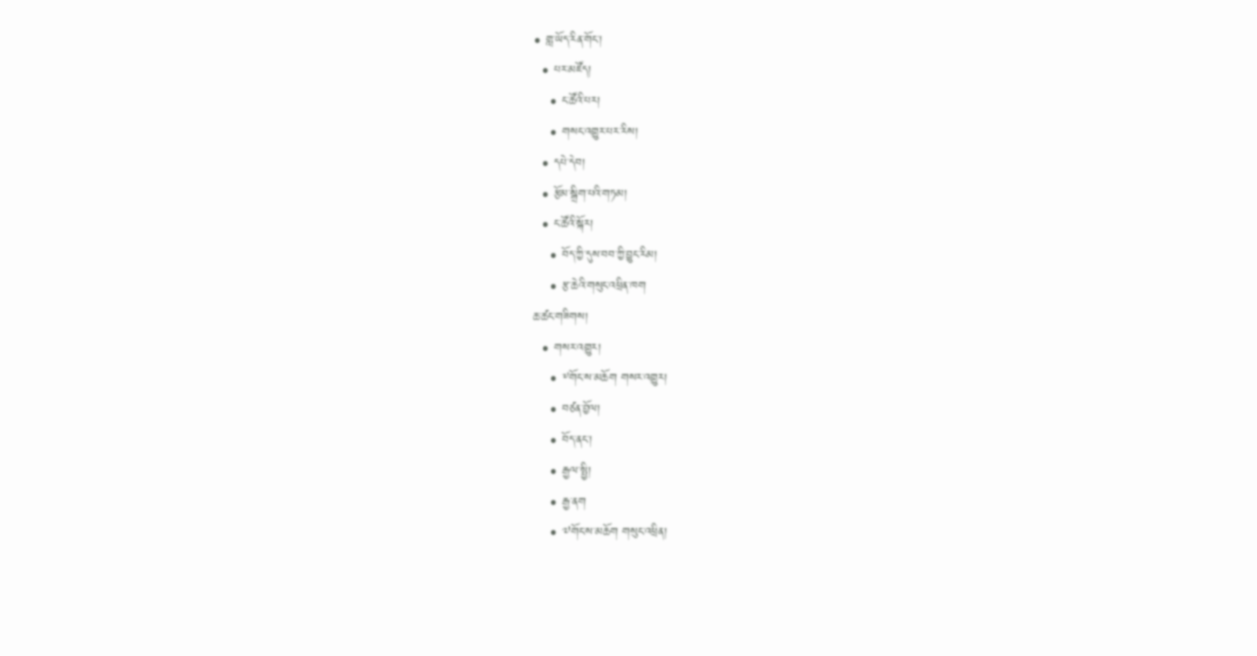• གླ་ཡོད་རིན་གོང་།
  • པར་མཛོད།
    • ང་ཚོའི་པར།
    • གསང་འགྱུར་པར་རིས།
  • དཔེ་དེབ།
  • རྩོམ་སྒྲིག་པའི་གཏམ།
  • ང་ཚོའི་སྐོར།
    • བོད་ཀྱི་དུས་བབ་ཀྱི་བྱུང་རིམ།
    • རྩ་ཆེའི་གསུང་འཕྲིན་ཁག
ཆ་ཚང་གཟིགས།
  • གསར་འགྱུར།
    • ༸གོང་ས་མཆོག གསར་འགྱུར།
    • བཙན་བྱོལ།
    • བོད་ནང་།
    • རྒྱལ་སྤྱི།
    • རྒྱ་ནག
    • ༧གོང་ས་མཆོག གསུང་འཕྲིན།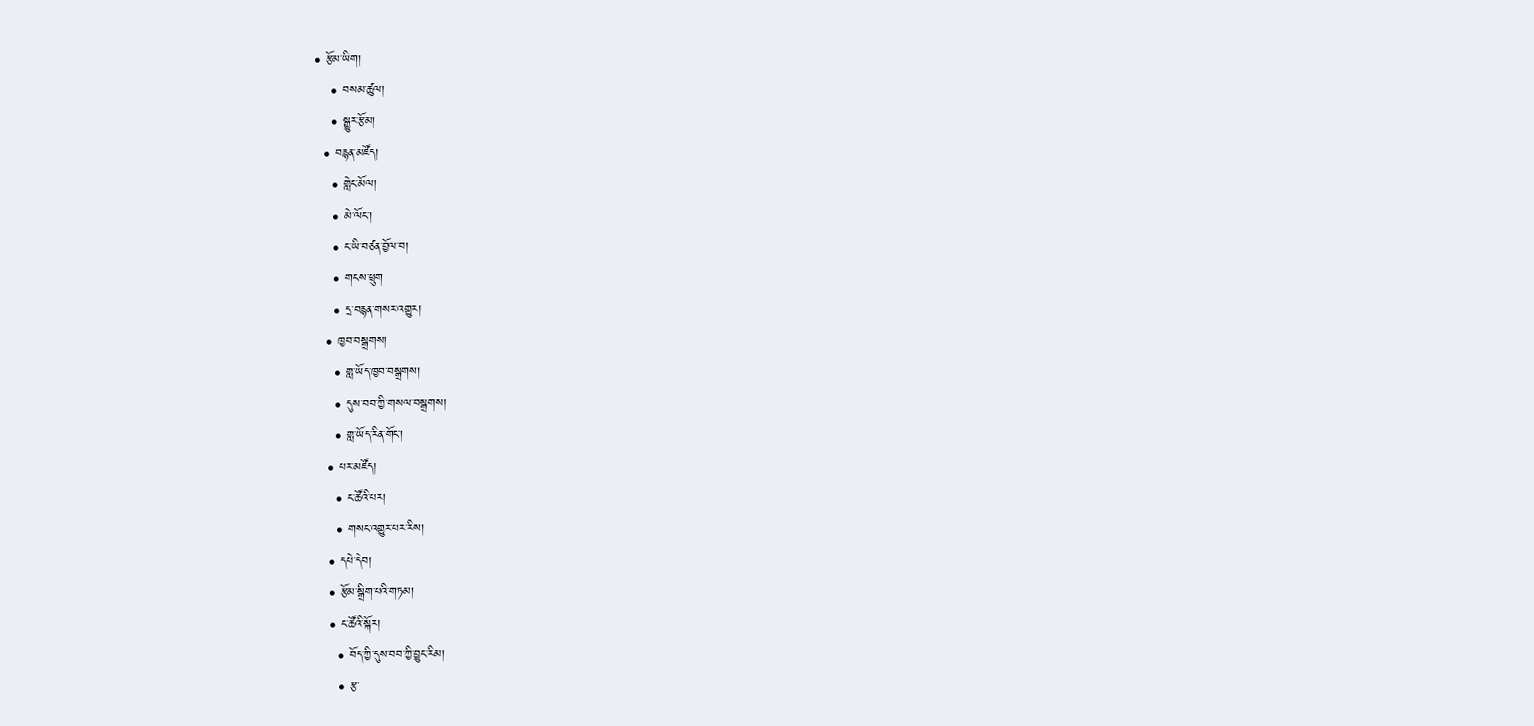• རྩོམ་ཡིག།
    • བསམ་ཚུལ།
    • སྒྱུར་རྩོམ།
  • བརྙན་མཛོད།
    • གླེང་མོལ།
    • མེ་ལོང་།
    • ང་ཡི་བཙན་བྱོལ་བ།
    • གངས་ཕྲུག
    • དྲ་བརྙན་གསར་འགྱུར།
  • ཁྱབ་བསྒྲགས།
    • གླ་ཡོད་ཁྱབ་བསྒྲགས།
    • དུས་བབ་ཀྱི་གསལ་བསྒྲགས།
    • གླ་ཡོད་རིན་གོང་།
  • པར་མཛོད།
    • ང་ཚོའི་པར།
    • གསང་འགྱུར་པར་རིས།
  • དཔེ་དེབ།
  • རྩོམ་སྒྲིག་པའི་གཏམ།
  • ང་ཚོའི་སྐོར།
    • བོད་ཀྱི་དུས་བབ་ཀྱི་བྱུང་རིམ།
    • རྩ་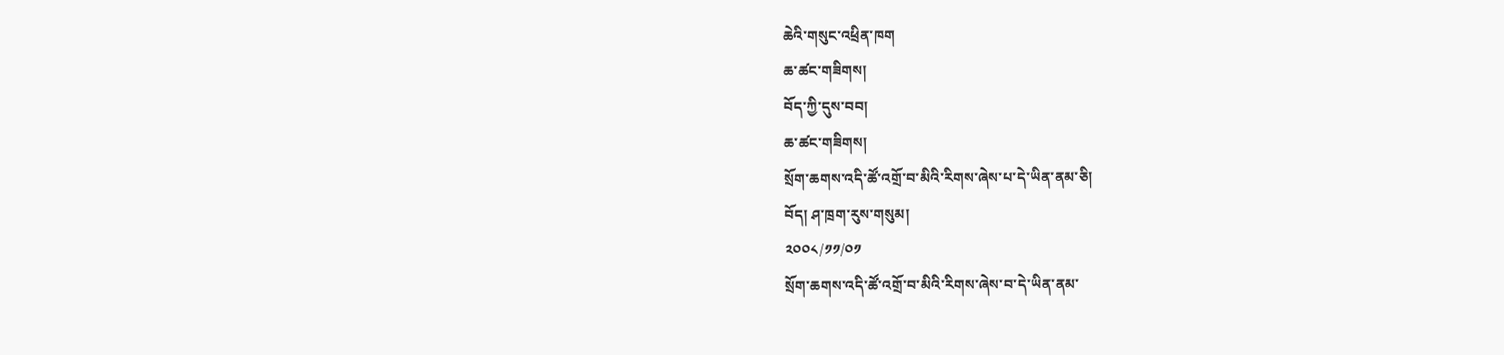ཆེའི་གསུང་འཕྲིན་ཁག
ཆ་ཚང་གཟིགས།
བོད་ཀྱི་དུས་བབ།
ཆ་ཚང་གཟིགས།
སྲོག་ཆགས་འདི་ཚོ་འགྲོ་བ་མིའི་རིགས་ཞེས་པ་དེ་ཡིན་ནམ་ཅི།
བོད། ཤ་ཁྲག་རུས་གསུམ།
༢༠༠༨/༡༡/༠༡
སྲོག་ཆགས་འདི་ཚོ་འགྲོ་བ་མིའི་རིགས་ཞེས་བ་དེ་ཡིན་ནམ་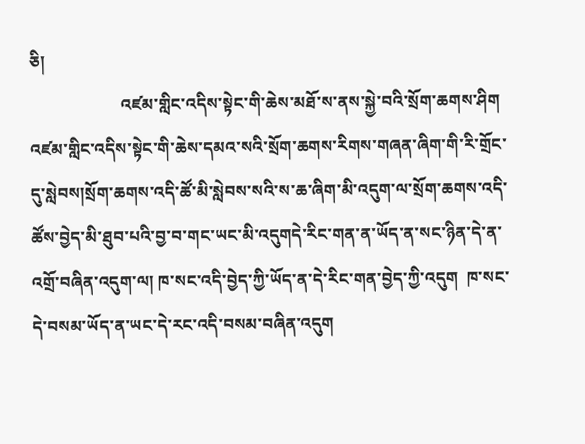ཅི།
                      འཛམ་གླིང་འདིས་སྟེང་གི་ཆེས་མཐོ་ས་ནས་སྐྱེ་བའི་སྲོག་ཆགས་ཤིག འཛམ་གླིང་འདིས་སྟེང་གི་ཆེས་དམའ་སའི་སྲོག་ཆགས་རིགས་གཞན་ཞིག་གི་རི་གྲོང་དུ་སླེབས།སྲོག་ཆགས་འདི་ཚོ་མི་སླེབས་སའི་ས་ཆ་ཞིག་མི་འདུག་ལ་སྲོག་ཆགས་འདི་ཚོས་བྱེད་མི་ཐུབ་པའི་བྱ་བ་གང་ཡང་མི་འདུགདེ་རིང་གན་ན་ཡོད་ན་སང་ཉིན་དེ་ན་འགྲོ་བཞིན་འདུག་ལ། ཁ་སང་འདི་བྱེད་ཀྱི་ཡོད་ན་དེ་རིང་གན་བྱེད་ཀྱི་འདུག  ཁ་སང་དེ་བསམ་ཡོད་ན་ཡང་དེ་རང་འདི་བསམ་བཞིན་འདུག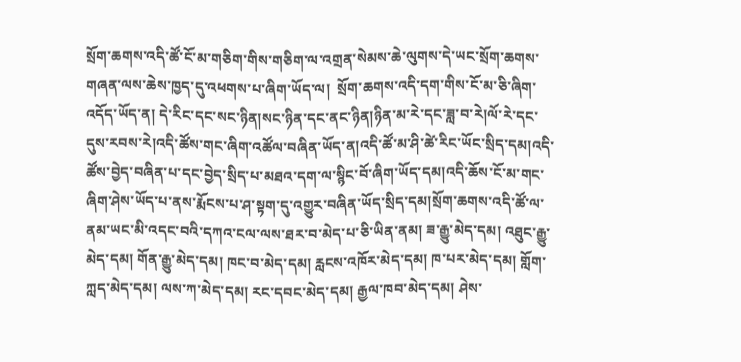སྲོག་ཆགས་འདི་ཚོ་ངོ་མ་གཅིག་གིས་གཅིག་ལ་འགྲན་སེམས་ཆེ་ལུགས་དེ་ཡང་སྲོག་ཆགས་གཞན་ལས་ཆེས་ཁྱད་དུ་འཕགས་པ་ཞིག་ཡོད་ལ།  སྲོག་ཆགས་འདི་དག་གིས་ངོ་མ་ཅི་ཞིག་འདོད་ཡོད་ན། དེ་རིང་དང་སང་ཉིན།སང་ཉིན་དང་ནང་ཉིན།ཉིན་མ་རེ་དང་ཟླ་བ་རེ།ལོ་རེ་དང་དུས་རབས་རེ།འདི་ཚོས་གང་ཞིག་འཚོལ་བཞིན་ཡོད་ན།འདི་ཚོ་མ་ཤི་ཚེ་རིང་ཡོང་སྲིད་དམ།འདི་ཚོས་བྱེད་བཞིན་པ་དང་བྱེད་སྲིད་པ་མཐའ་དག་ལ་སྙིང་བོ་ཞིག་ཡོད་དམ།འདི་ཆོས་ངོ་མ་གང་ཞིག་ཤེས་ཡོད་པ་ནས་རྨོངས་པ་ཤ་སྟག་དུ་འགྱུར་བཞིན་ཡོད་སྲིད་དམ།སྲོག་ཆགས་འདི་ཚོ་ལ་ནམ་ཡང་མི་འདང་བའི་དཀའ་ངལ་ལས་ཐར་བ་མེད་པ་ཅི་ཡིན་ནམ། ཟ་རྒྱུ་མེད་དམ། འཐུང་རྒྱུ་མེད་དམ། གོན་རྒྱུ་མེད་དམ། ཁང་བ་མེད་དམ། རླངས་འཁོར་མེད་དམ། ཁ་པར་མེད་དམ། གློག་ཀླད་མེད་དམ། ལས་ཀ་མེད་དམ། རང་དབང་མེད་དམ། རྒྱལ་ཁབ་མེད་དམ། ཤེས་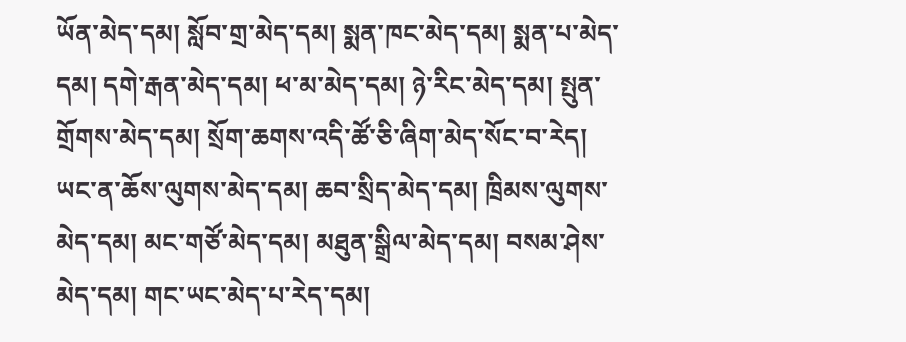ཡོན་མེད་དམ། སློབ་གྲ་མེད་དམ། སྨན་ཁང་མེད་དམ། སྨན་པ་མེད་དམ། དགེ་རྒན་མེད་དམ། ཕ་མ་མེད་དམ། ཉེ་རིང་མེད་དམ། སྤུན་གྲོགས་མེད་དམ། སྲོག་ཆགས་འདི་ཚོ་ཅི་ཞིག་མེད་སོང་བ་རེད། ཡང་ན་ཆོས་ལུགས་མེད་དམ། ཆབ་སྲིད་མེད་དམ། ཁྲིམས་ལུགས་མེད་དམ། མང་གཙོ་མེད་དམ། མཐུན་སྒྲིལ་མེད་དམ། བསམ་ཤེས་མེད་དམ། གང་ཡང་མེད་པ་རེད་དམ།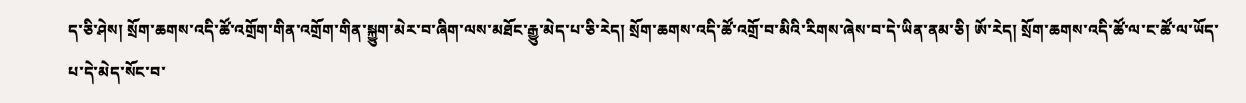ད་ཅི་ཤེས། སྲོག་ཆགས་འདི་ཚོ་འགྲོག་གིན་འགྲོག་གིན་སྐྱུག་མེར་བ་ཞིག་ལས་མཐོང་རྒྱུ་མེད་པ་ཅི་རེད། སྲོག་ཆགས་འདི་ཚོ་འགྲོ་བ་མིའི་རིགས་ཞེས་བ་དེ་ཡིན་ནམ་ཅི། ཨོ་རེད། སྲོག་ཆགས་འདི་ཚོ་ལ་ང་ཚོ་ལ་ཡོད་པ་དེ་མེད་སོང་བ་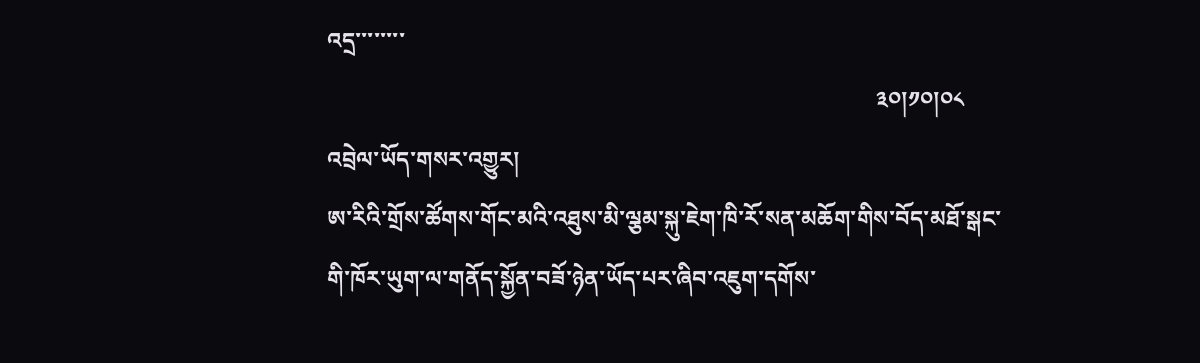འདྲ་་་་་་་་
                                                                                                ༣༠།༡༠།༠༨
འབྲེལ་ཡོད་གསར་འགྱུར།
ཨ་རིའི་གྲོས་ཚོགས་གོང་མའི་འཐུས་མི་ལྕམ་སྐུ་ཇེག་ཁི་རོ་སན་མཆོག་གིས་བོད་མཐོ་སྒང་གི་ཁོར་ཡུག་ལ་གནོད་སྐྱོན་བཟོ་ཉེན་ཡོད་པར་ཞིབ་འཇུག་དགོས་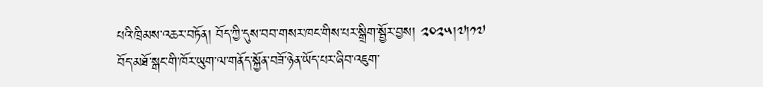པའི་ཁྲིམས་འཆར་བཏོན། བོད་ཀྱི་དུས་བབ་གསར་ཁང་གིས་པར་སྒྲིག་སྦྱོར་བྱས། ༢༠༢༥།༧།༡༧
བོད་མཐོ་སྒང་གི་ཁོར་ཡུག་ལ་གནོད་སྐྱོན་བཟོ་ཉེན་ཡོད་པར་ཞིབ་འཇུག་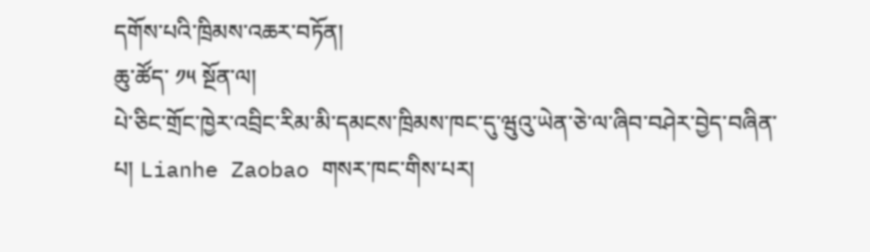དགོས་པའི་ཁྲིམས་འཆར་བཏོན།
ཆུ་ཚོད་ ༡༥ སྔོན་ལ།
པེ་ཅིང་གྲོང་ཁྱེར་འབྲིང་རིམ་མི་དམངས་ཁྲིམས་ཁང་དུ་ཝུའུ་ཡེན་ཅེ་ལ་ཞིབ་བཤེར་བྱེད་བཞིན་པ། Lianhe Zaobao གསར་ཁང་གིས་པར།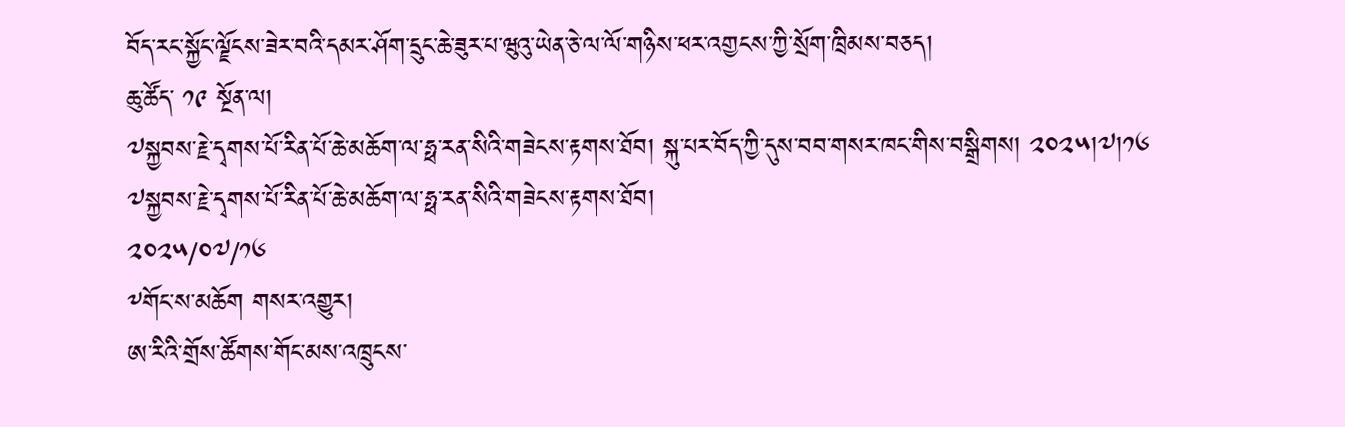བོད་རང་སྐྱོང་ལྗོངས་ཟེར་བའི་དམར་ཤོག་དྲུང་ཆེ་ཟུར་པ་ཝུའུ་ཡེན་ཅེ་ལ་ལོ་གཉིས་ཕར་འགྱངས་ཀྱི་སྲོག་ཁྲིམས་བཅད།
ཆུ་ཚོད་ ༡༩ སྔོན་ལ།
༧སྐྱབས་རྗེ་དྭགས་པོ་རིན་པོ་ཆེ་མཆོག་ལ་ཧྥ་རན་སིའི་གཟེངས་རྟགས་ཐོབ། སྐུ་པར་བོད་ཀྱི་དུས་བབ་གསར་ཁང་གིས་བསྒྲིགས། ༢༠༢༥།༧།༡༦
༧སྐྱབས་རྗེ་དྭགས་པོ་རིན་པོ་ཆེ་མཆོག་ལ་ཧྥ་རན་སིའི་གཟེངས་རྟགས་ཐོབ།
༢༠༢༥/༠༧/༡༦
༸གོང་ས་མཆོག གསར་འགྱུར།
ཨ་རིའི་གྲོས་ཚོགས་གོང་མས་འཁྲུངས་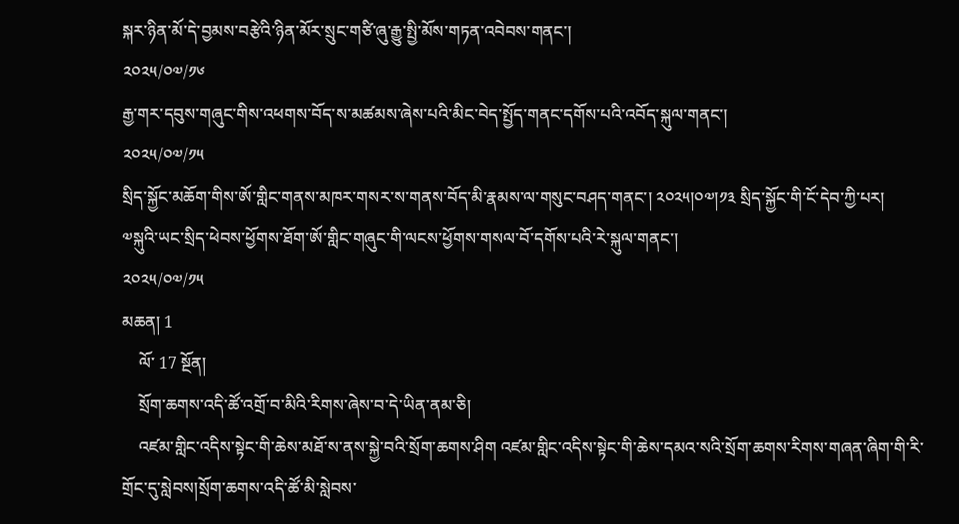སྐར་ཉིན་མོ་དེ་བྱམས་བརྩེའི་ཉིན་མོར་སྲུང་གཙི་ཞུ་རྒྱུ་སྤྱི་མོས་གཏན་འབེབས་གནང་།
༢༠༢༥/༠༧/༡༦
རྒྱ་གར་དབུས་གཞུང་གིས་འཕགས་བོད་ས་མཚམས་ཞེས་པའི་མིང་བེད་སྤྱོད་གནང་དགོས་པའི་འབོད་སྐུལ་གནང་།
༢༠༢༥/༠༧/༡༥
སྲིད་སྐྱོང་མཆོག་གིས་ཨོ་གླིང་གནས་མཁར་གསར་ས་གནས་བོད་མི་རྣམས་ལ་གསུང་བཤད་གནང་། ༢༠༢༥།༠༧།༡༣ སྲིད་སྐྱོང་གི་ངོ་དེབ་ཀྱི་པར།
༧སྐུའི་ཡང་སྲིད་ཕེབས་ཕྱོགས་ཐོག་ཨོ་གླིང་གཞུང་གི་ལངས་ཕྱོགས་གསལ་བོ་དགོས་པའི་རེ་སྐུལ་གནང་།
༢༠༢༥/༠༧/༡༥
མཆན། 1
    ལོ་ 17 སྔོན།
    སྲོག་ཆགས་འདི་ཚོ་འགྲོ་བ་མིའི་རིགས་ཞེས་བ་དེ་ཡིན་ནམ་ཅི།
    འཛམ་གླིང་འདིས་སྟེང་གི་ཆེས་མཐོ་ས་ནས་སྐྱེ་བའི་སྲོག་ཆགས་ཤིག འཛམ་གླིང་འདིས་སྟེང་གི་ཆེས་དམའ་སའི་སྲོག་ཆགས་རིགས་གཞན་ཞིག་གི་རི་གྲོང་དུ་སླེབས།སྲོག་ཆགས་འདི་ཚོ་མི་སླེབས་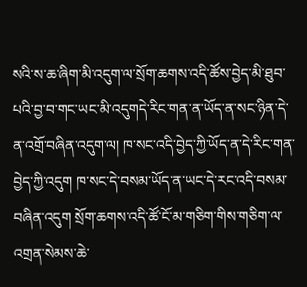སའི་ས་ཆ་ཞིག་མི་འདུག་ལ་སྲོག་ཆགས་འདི་ཚོས་བྱེད་མི་ཐུབ་པའི་བྱ་བ་གང་ཡང་མི་འདུགདེ་རིང་གན་ན་ཡོད་ན་སང་ཉིན་དེ་ན་འགྲོ་བཞིན་འདུག་ལ། ཁ་སང་འདི་བྱེད་ཀྱི་ཡོད་ན་དེ་རིང་གན་བྱེད་ཀྱི་འདུག ཁ་སང་དེ་བསམ་ཡོད་ན་ཡང་དེ་རང་འདི་བསམ་བཞིན་འདུག སྲོག་ཆགས་འདི་ཚོ་ངོ་མ་གཅིག་གིས་གཅིག་ལ་འགྲན་སེམས་ཆེ་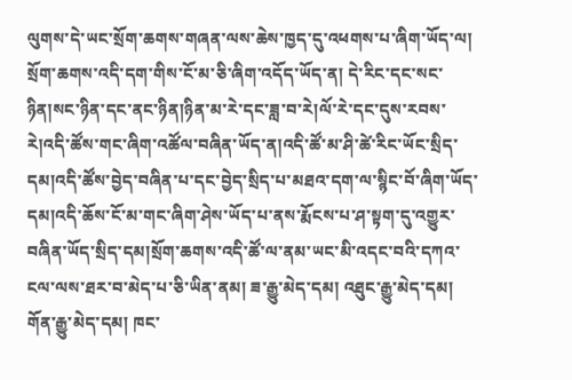ལུགས་དེ་ཡང་སྲོག་ཆགས་གཞན་ལས་ཆེས་ཁྱད་དུ་འཕགས་པ་ཞིག་ཡོད་ལ། སྲོག་ཆགས་འདི་དག་གིས་ངོ་མ་ཅི་ཞིག་འདོད་ཡོད་ན། དེ་རིང་དང་སང་ཉིན།སང་ཉིན་དང་ནང་ཉིན།ཉིན་མ་རེ་དང་ཟླ་བ་རེ།ལོ་རེ་དང་དུས་རབས་རེ།འདི་ཚོས་གང་ཞིག་འཚོལ་བཞིན་ཡོད་ན།འདི་ཚོ་མ་ཤི་ཚེ་རིང་ཡོང་སྲིད་དམ།འདི་ཚོས་བྱེད་བཞིན་པ་དང་བྱེད་སྲིད་པ་མཐའ་དག་ལ་སྙིང་བོ་ཞིག་ཡོད་དམ།འདི་ཆོས་ངོ་མ་གང་ཞིག་ཤེས་ཡོད་པ་ནས་རྨོངས་པ་ཤ་སྟག་དུ་འགྱུར་བཞིན་ཡོད་སྲིད་དམ།སྲོག་ཆགས་འདི་ཚོ་ལ་ནམ་ཡང་མི་འདང་བའི་དཀའ་ངལ་ལས་ཐར་བ་མེད་པ་ཅི་ཡིན་ནམ། ཟ་རྒྱུ་མེད་དམ། འཐུང་རྒྱུ་མེད་དམ། གོན་རྒྱུ་མེད་དམ། ཁང་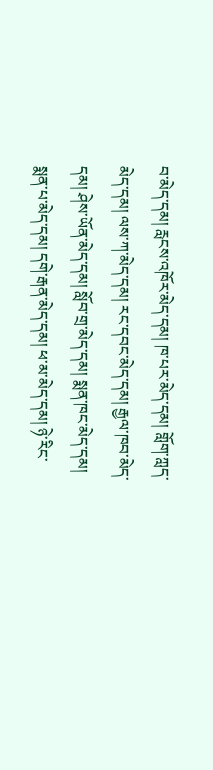བ་མེད་དམ། རླངས་འཁོར་མེད་དམ། ཁ་པར་མེད་དམ། གློག་ཀླད་མེད་དམ། ལས་ཀ་མེད་དམ། རང་དབང་མེད་དམ། རྒྱལ་ཁབ་མེད་དམ། ཤེས་ཡོན་མེད་དམ། སློབ་གྲ་མེད་དམ། སྨན་ཁང་མེད་དམ། སྨན་པ་མེད་དམ། དགེ་རྒན་མེད་དམ། ཕ་མ་མེད་དམ། ཉེ་རིང་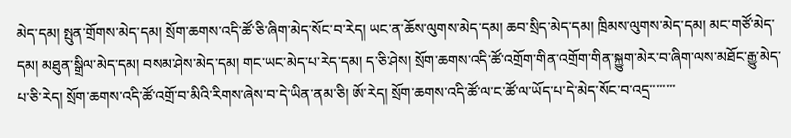མེད་དམ། སྤུན་གྲོགས་མེད་དམ། སྲོག་ཆགས་འདི་ཚོ་ཅི་ཞིག་མེད་སོང་བ་རེད། ཡང་ན་ཆོས་ལུགས་མེད་དམ། ཆབ་སྲིད་མེད་དམ། ཁྲིམས་ལུགས་མེད་དམ། མང་གཙོ་མེད་དམ། མཐུན་སྒྲིལ་མེད་དམ། བསམ་ཤེས་མེད་དམ། གང་ཡང་མེད་པ་རེད་དམ། ད་ཅི་ཤེས། སྲོག་ཆགས་འདི་ཚོ་འགྲོག་གིན་འགྲོག་གིན་སྐྱུག་མེར་བ་ཞིག་ལས་མཐོང་རྒྱུ་མེད་པ་ཅི་རེད། སྲོག་ཆགས་འདི་ཚོ་འགྲོ་བ་མིའི་རིགས་ཞེས་བ་དེ་ཡིན་ནམ་ཅི། ཨོ་རེད། སྲོག་ཆགས་འདི་ཚོ་ལ་ང་ཚོ་ལ་ཡོད་པ་དེ་མེད་སོང་བ་འདྲ་་་་་་་་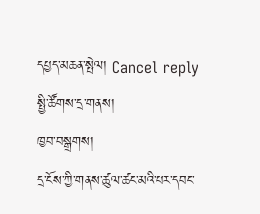དཔྱད་མཆན་སྤེལ། Cancel reply
སྤྱི་ཚོགས་དྲ་གནས།
ཁྱབ་བསྒྲགས།
དྲ་ངོས་ཀྱི་གནས་ཚུལ་ཚང་མའི་པར་དབང་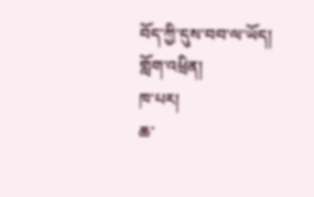བོད་ཀྱི་དུས་བབ་ལ་ཡོད།
གློག་འཕྲིན།
ཁ་པར།
ཆ་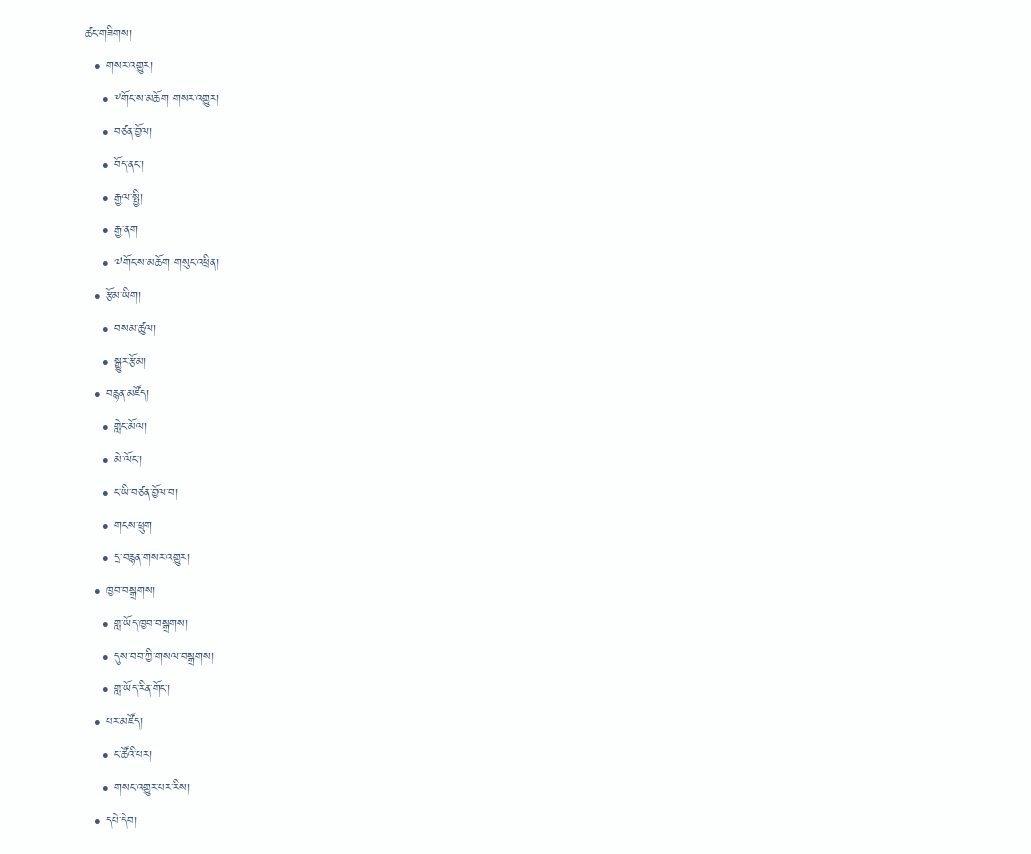ཚང་གཟིགས།
  • གསར་འགྱུར།
    • ༸གོང་ས་མཆོག གསར་འགྱུར།
    • བཙན་བྱོལ།
    • བོད་ནང་།
    • རྒྱལ་སྤྱི།
    • རྒྱ་ནག
    • ༧གོང་ས་མཆོག གསུང་འཕྲིན།
  • རྩོམ་ཡིག།
    • བསམ་ཚུལ།
    • སྒྱུར་རྩོམ།
  • བརྙན་མཛོད།
    • གླེང་མོལ།
    • མེ་ལོང་།
    • ང་ཡི་བཙན་བྱོལ་བ།
    • གངས་ཕྲུག
    • དྲ་བརྙན་གསར་འགྱུར།
  • ཁྱབ་བསྒྲགས།
    • གླ་ཡོད་ཁྱབ་བསྒྲགས།
    • དུས་བབ་ཀྱི་གསལ་བསྒྲགས།
    • གླ་ཡོད་རིན་གོང་།
  • པར་མཛོད།
    • ང་ཚོའི་པར།
    • གསང་འགྱུར་པར་རིས།
  • དཔེ་དེབ།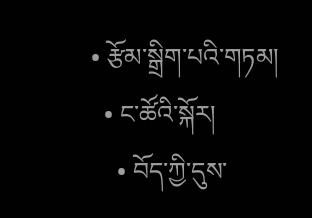• རྩོམ་སྒྲིག་པའི་གཏམ།
  • ང་ཚོའི་སྐོར།
    • བོད་ཀྱི་དུས་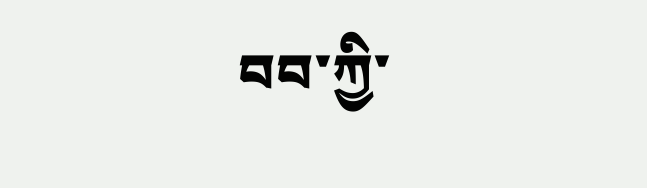བབ་ཀྱི་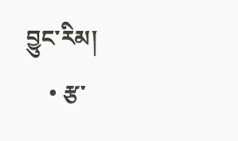བྱུང་རིམ།
    • རྩ་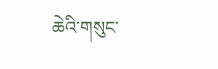ཆེའི་གསུང་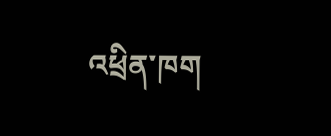འཕྲིན་ཁག